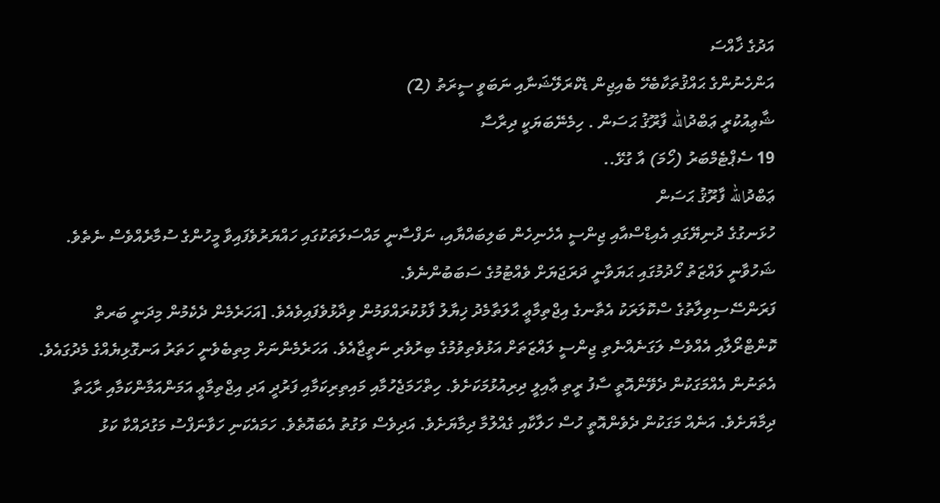އަދުގެ ޚާއްސަ
އަންހެނުންގެ ޙައްޤުތަކާބެހޭ ބެއިޖިން ޑެކްރަލޭޝަނާއި ނަބަވީ ސީރަތު (2)
ޝާޢިއުކުރީ ޢަބްދުالله ފާރޫޤު ޙަސަން . ހިމެނޭބަޔަކީ ދިރާސާ
19 ސެޕްޓެމްބަރު (ހޯމަ) އާ ގުޅޭ..
ޢަބްދުالله ފާރޫޤު ޙަސަން
ހުޅަނގުގެ ދުނިޔޭގައި އެއިޑްސްއާއި ޖިންސީ އެހެނިހެން ބަލިބައްޔާއި، ނަފްސާނީ މައްސަލަތަކުގައި ހައްޔަރުވެފައިވާ މީހުންގެ ސުމާރެއްވެސް ނެތެވެ. ޝަހުވާނީ ލައްޒަތު ހޯދުމުގައި ޙަޔަވާނީ ދަރަޖަޔަށް ވެއްޓުމުގެ ސަބަބުންނެވެ.
ފަރަންސޭސިވިލާތުގެ ސްކޮލަރަކު އެތާނގެ އިޖްތިމާޢީ ޙާލަތާމެދު ޚިޔާލު ފާޅުކުރައްވަމުން ވިދާޅުވެފައިވެއެވެ. [އަހަރެމެން ދެކެމުން މިދަނީ ބަރތް ކޮންޓްރޯލާއި އެއްވެސް ލަގަނެއްނެތި ޖިންސީ ލައްޒަތަށް އަޅުވެތިވުމުގެ ބިރުވެރި ނަތީޖާއެވެ. އަހަރެމެންނަށް މިތިބެވެނީ ހަތަރު އަނގޮޅިޔެއްގެ މެދުގައެވެ. އެތަނުން އެއްމަގަކުން ދެވޭންއޮތީ ސާފު ރީތި ޢާއިލީ ދިރިއުޅުމަކަށެވެ. ހިތްހަމަޖެހުމާއި މައިތިރިކަމާއި ފަރުދީ އަދި އިޖްތިމާޢީ އަމަންއަމާންކަމާއި ރާޙަތާ ދިމާޔަށެވެ. އަނެއް މަގަކުން ދެވެންއޮތީ ހުސް ހަލާކާއި ގެއްލުމާ ދިމާޔަށެވެ. އަދިވެސް ވަގުތު އެބައޮތެވެ. ހަމައެކަނި ހަވާނަފްސު މަގުދައްކާ ކަޅު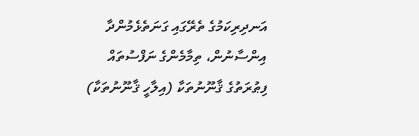އަނދިރިކަމުގެ ތެރޭގައި ގަނަތެޅެމުންދާ އިންސާނުން، ތިމާމެންގެ ނަފްސުތައް ފިޠުރަތުގެ ޤާނޫނުތަކާ (އިލާހީ ޤާނޫނުތަކާ)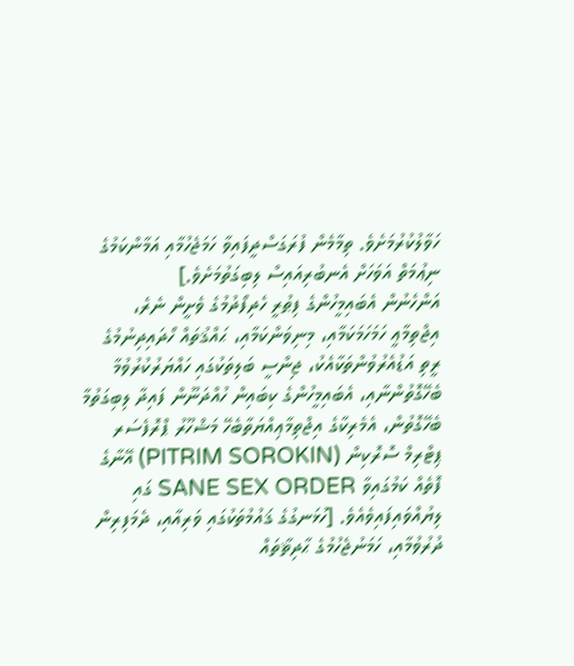ހަވާލުކުރުމަށެވެ. ތިމާމެން ފުރަގަސްދީފައިވާ ހަމަޖެހުމާއި އަމާންކަމުގެ ނިޢުމަތް އަވަހަށް އެނބުރިއައިސް ލިބިގަތުމަށެވެ.]
އަންހެނުން އެބައިމީހުންގެ ފިޠުރީ ހެދިފޯދުމުގެ ވެށީން ނެރެ، އިޖްތިމާޢީ ހަމަހަމަކަމާއި، މިނިވަންކަމާއި، ޙައްޤުތައް ހޯދައިދިނުމުގެ ރީތި އަޑުއެރުވުންތަކާއެކު، ޖިންސީ ބަލިތަކުގައި ހައްޔަރުކުރުވުމާ ބެހޭގޮތުންނާއި، އެބައިމީހުންގެ ކިބައިން ހުއްދަނޫން ފައިދާ ލިބިގަތުމާ ބެހޭގޮތުން، އެމެރިކާގެ އިޖްތިމާޢިއްޔަތާބެހޭ މަޝްހޫރު ޕްރޮފެސަރ ޕިޓްރިމް ސޮރޮކިން (PITRIM SOROKIN) އޭނާގެ ފޮތެއް ކަމުގައިވާ SANE SEX ORDER ގައި ލިޔުއްވައިފައިވެއެވެ. [ހުޅަނގުގެ ޤައުމުތަކުގައި ވަރިއާއި، ދެމަފިރިން ދުރުވުމާއި، ހަމަނުޖެހުމުގެ ޙާދިޘާތައް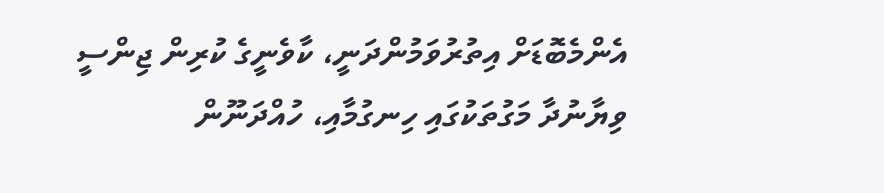އެންމެބޮޑަށް އިތުރުވަމުންދަނީ، ކާވެނީގެ ކުރިން ޖިންސީ ވިޔާނުދާ މަގުތަކުގައި ހިނގުމާއި، ހުއްދަނޫން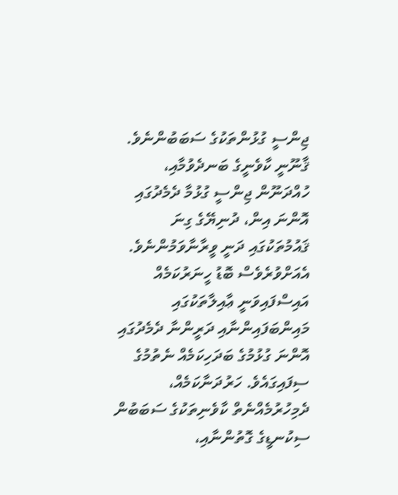ޖިންސީ ގުޅުންތަކުގެ ސަބަބުންނެވެ. ޤާނޫނީ ކާވެނީގެ ބަނދެވުމާއި، ހުއްދަނޫން ޖިންސީ ގުޅުމާ ދެމެދުގައި އޮންނަ އިން، ދުނިޔޭގެ ގިނަ ޤައުމުތަކުގައި ދަނީ ވީރާނާވަމުންނެވެ. އެއަށްވުރެވެސް ބޮޑު ހީނަރުކަމެއް އައިސްފައިވަނީ ޢާއިލާތަކުގައި މައިންބަފައިންނާއި ދަރީންނާ ދެމެދުގައި އޮންނަ ގުޅުމުގެ ބަދަހިކަމެއް ނެތުމުގެ ސިފައިގައެވެ. ހަރުދަނާކަމެއް، ދެމިހުރުމެއްނެތް ކާވެނިތަކުގެ ސަބަބުން ސިކުނޑީގެ ގޮތުންނާއި،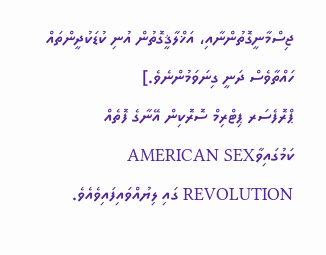ޖިސްމާނީގޮތުންނާއި، އަޚްލާޤީގޮތުން އުނި ކުޑަކުދީންތައް ހައްތާވެސް ދަނީ ގިނަވަމުންނެވެ.]
ޕްރޮފެސަރ ޕިޓްރިމް ސޮރޮކިން އޭނާގެ ފޮތެއް ކަމުގައިވާAMERICAN SEX REVOLUTION ގައި ލިޔުއްވައިފައިވެއެވެ.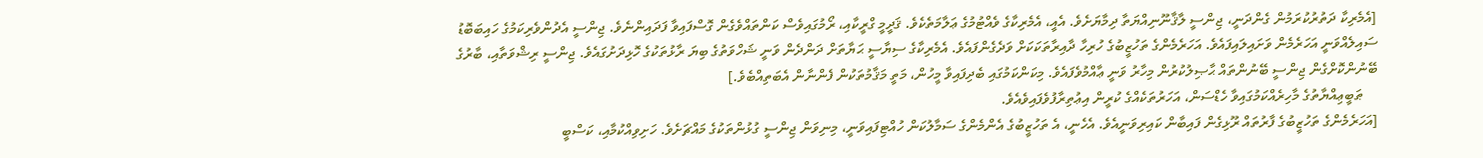[އެމެރިކާ ދަތުރުކުރަމުން ގެންދަނީ، ޖިންސީ ލާޤާނޫނިއްޔަތާ ދިމާޔަށެވެ. އެއީ، އެމެރިކާގެ ވެއްޓުމުގެ ޢަލާމަތެކެވެ. ޤަދީމީ ގްރީކާއި، ރޯމުގައިވެސް ކަންތައްވެގެން ގޮސްފައިވާ ފަދައިންނެވެ. ޖިންސީ އެދުންވެރިކަމުގެ ހައިބަބޮޑު ސައިލެއްވަނީ އަހަރެމެން ވަށައިލައިފައެވެ. އަހަރެމެންގެ ތަހުޒީބުގެ ހުރިހާ ދާއިރާތަކަކަށް ވަދެގެންފައެވެ. އެމެރިކާގެ ސިޔާސީ ޙަޔާތަށް ދަންދެން ވަނީ ޝަހްވަތުގެ ބިޔަ ރާޅުތަކުގެ ހޮޅިދަށުގައެވެ. ޖިންސީ ރިޝްވަތާއި، ބާރުގެ ބޭނުންކޮށްގެން ޖިންސީ ބޭނުންތައް ޙާޞިލުކުރުން މިހާރު ވަނީ ޢާއްމުވެފައެވެ. މިކަންކަމުގައި ބެދިފައިވާ މީހުން، މަތީ މަޤާމުތަކުން ފެންނާން އެބަތިއްބެވެ.]
    ޠަބީޢިއްޔާތުގެ މާހިރެއްކަމުގައިވާ ހެޑްސަން، އަހަރުތަކެއްގެ ކުރީން އިޢުތިރާފުވެފައިވެއެވެ.
[އަހަރެމެންގެ ތަހުޒީބުގެ ފާރުތައް ރޫޅިގެން ފައިބާން ކައިރިވަނީއެވެ. އެހެނީ، އެ ތަހުޒީބުގެ އެންމެންގެ ސަމާލުކަން ހުއްޓިފައިވަނީ، މިނިވަން ޖިންސީ ގުޅުންތަކުގެ މައްޗަށެވެ. ހަށިވިއްކުމާއި، ކަސްބީ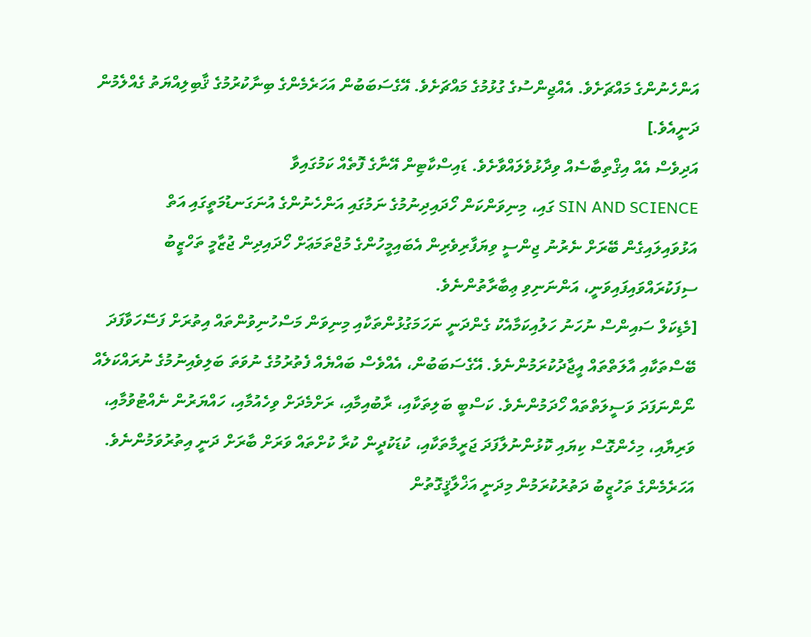އަންހެނުންގެ މައްޗަށެވެ. އެއްޖިންސުގެ ގުޅުމުގެ މައްޗަށެވެ. އޭގެސަބަބުން އަހަރެމެންގެ ބިނާކުރުމުގެ ޤާބިލިއްޔަތު ގެއްލެމުން ދަނީއެވެ.]
އަދިވެސް އެއް އިޤްތިބާސެއް ވިދާޅުވެލައްވާށެވެ. ޑައިސްކާޓިން އޭނާގެ ފޮތެއް ކަމުގައިވާ
SIN AND SCIENCE ގައި، މިނިވަންކަން ހޯދައިދިނުމުގެ ނަމުގައި އަންހެނުންގެ އުނަގަނޑުމަތީގައި އަތް އަޅުވައިލައިގެން ބޭރަށް ނެރުނު ޖިންސީ ވިޔަފާރިވެރިން އެބައިމީހުންގެ މުޖްތަމަޢަށް ހޯދައިދިން ޖުޒާމީ ތަހްޒީބު ސިފަކުރައްވައިފައިވަނީ، އަންނަނިވި ޢިބާރާތުންނެވެ.
[މެޑިކަލް ސައިންސް ނުހަނު ހަލުއިކަމާއެކު ގެންދަނީ ނަހަމަގުޅުންތަކާއި މިނިވަން މަސްހުނިވުންތައް އިތުރަށް ފަސޭހަވާފަދަ ބޭސްތަކާއި އާލަތްތައް އީޖާދުކުރަމުންނެވެ. އޭގެސަބަބުން، އެއްވެސް ބައްޔެއް ފެތުރުމުގެ ނުވަތަ ބަލިވެއިނުމުގެ ނުރައްކަލެއް ނޯންނަފަދަ ވަސީލަތްތައް ހޯދަމުންނެވެ. ކަސްބީ ބަލިތަކާއި، ރާބުއިމާއި، ރަށްމެދަށް ވިހެއުމާއި، ހައްޔަރުން ނެއްޓުވުމާއި، ވަރިޔާއި، މިހެންގޮސް ކިޔައި ކޮޅުންނުލާފަދަ ޖަރީމާތަކާއި، ކުޑަކުދީން ކުރާ ކުށްތައް ވަރަށް ބާރަށް ދަނީ އިތުރުވަމުންނެވެ. އަހަރެމެންގެ ތަހުޒީބު ދަތުރުކުރަމުން މިދަނީ އަޚްލާޤީގޮތުން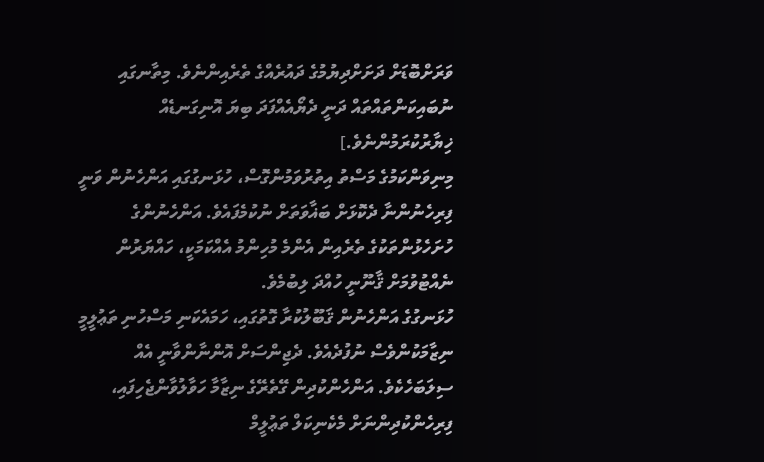ވަރަށްބޮޑަށް ދަށަށްދިޔުމުގެ ދައުރެއްގެ ތެރެއިންނެވެ. މިތާނގައި ނުބައިކަންތައްތައް ދަނީ ދެޔޯއެއްފަދަ ބިޔަ އޮނިގަނޑެއް ޚިޔާރުކުރަމުންނެވެ.]
މިނިވަންކަމުގެ މަސްތު އިތުރުވަމުންގޮސް، ހުޅަނގުގައި އަންހެނުން ވަނީ ފިރިހެނުންނާ ދެކޮޅަށް ބަޣާވަތަށް ނުކުމެފައެވެ. އަންހެނުންގެ ހުށަހެޅުންތަކުގެ ތެރެއިން އެންމެ މުހިންމު އެއްކަމަކީ، ހައްޔަރުން ނެއްޓުވުމަށް ޤާނޫނީ ހުއްދަ ލިބުމެވެ.
ހުޅަނގުގެ އަންހެނުން ޤަބޫލުކުރާ ގޮތުގައި، ހަމައެކަނި މަސްހުނި ތަޢުލީމީ ނިޒާމަކުންވެސް ނުފުދެއެވެ. ދެޖިންސަށް އޮންނާންވާނީ އެއް ސިލަބަހެކެވެ. އަންހެންކުދިން ގޭތެރޭގެ ނިޒާމާ ހަވާލުވާންޖެހިފައި، ފިރިހެންކުދިންނަށް މެކެނިކަލް ތަޢުލީމް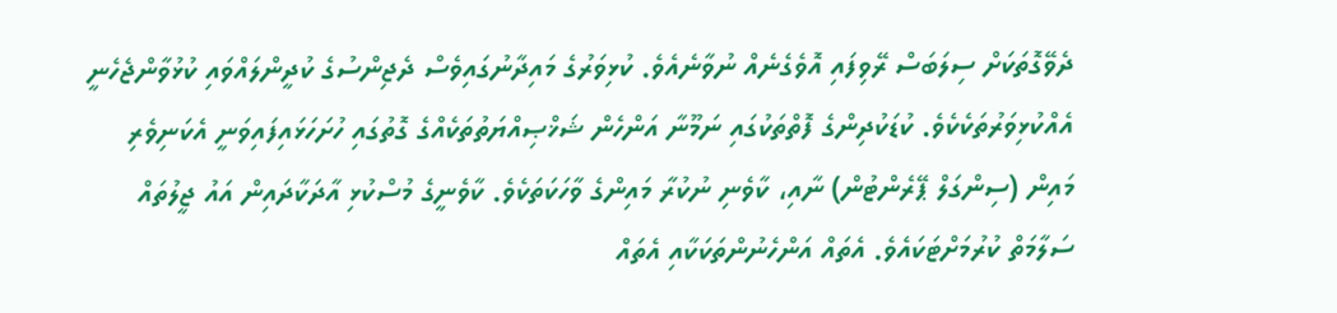ދެވޭގޮތަކަށް ސިލަބަސް ރޭވިފައި އޮވެގެނެއް ނުވާނެއެވެ. ކުޅިވަރުގެ މައިދާނުގައިވެސް ދެޖިންސުގެ ކުދީންލައްވައި ކުޅުވާންޖެހެނީ އެއްކުޅިވަރުތަކެކެވެ. ކުޑަކުދިންގެ ފޮތްތަކުގައި ނަމޫނާ އަންހެން ޝަޚްޞިއްޔަތުތަކެއްގެ ގޮތުގައި ހުށަހަޅައިފައިވަނީ އެކަނިވެރި މައިން (ސިންގަލް ޕޭރެންޓުން) ނާއި، ކާވެނި ނުކުރާ މައިންގެ ވާހަކަތަކެވެ. ކާވެނީގެ މުސްކުޅި އާދަކާދައިން އައު ޖީލުތައް ސަލާމަތް ކުރުމަށްޓަކައެވެ. އެތައް އަންހެނުންތަކަކާއި އެތައް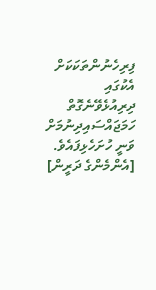ފިރިހެނުންތަކަކަށް އެކުގައި ދިރިއުޅެވޭނެގޮތް ހަމަޖައްސައިދިނުމަށް ވަނީ ހުށަހެޅިފައެވެ. [އެންމެންގެ ދަރީން]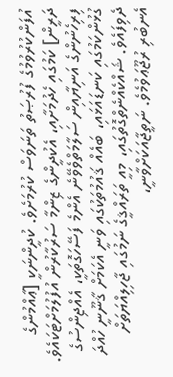އުފަންކުރުވުމުގެ ފުރުޞަތު ތަނަވަސް ކުރުމަށެވެ. ކުދީންނަކީ [ޢާއްމުންގެ ދަރީން] ކަމުގައި ހެދުމަށާއި، އެކުދީންގެ ޒިންމާ ސަރުކާރުން އުފުލުމަށްޓަކައެވެ. ފިރިހެނުންގެ އަނިޔާއިން ސަލާމަތްވެވޭނެ އެންމެ ފަސޭހަގޮތަކީ، އެއްޖިންސުގެ ގުޅުންކަމުގައި ކަނޑައަޅައި، ބައެއް ޤައުމުތަކުގައި ވަނީ އެކަމަށް ޤާނޫނީ ހުއްދަ ދެވިފައެވެ. ޝައްކެއްނެތްގޮތުގައި، މިއީ ތަރައްޤީގެ ނަމުގައި ޖާހިލިއްޔަތަށް އެނބުރި ރުޖޫޢަވުމެވެ. ނަތީޖާއަކަށްވާނީ،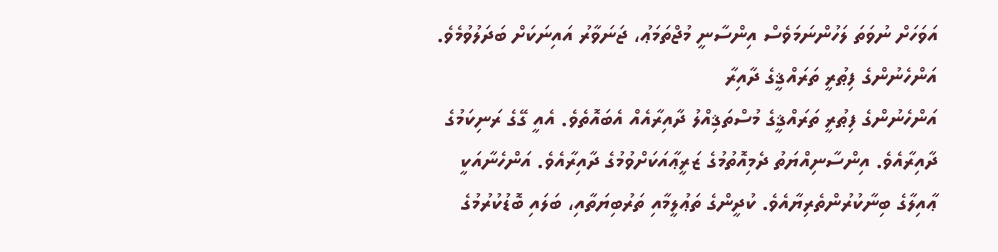އަވަހަށް ނުވަތަ ލަހުންނަމަވެސް އިންސާނީ މުޖްތަމަޢު، ޖަނަވާރު އައިނަކަށް ބަދަލުވުމެވެ.
އަންހެނުންގެ ފިޠުރީ ތަރައްޤީގެ ދާއިރާ
އަންހެނުންގެ ފިޠުރީ ތަރައްޤީގެ މުސްތަޤިއްލު ދާއިރާއެއް އެބައޮތެވެ. އެއީ ގޭގެ ރަނިކަމުގެ ދާއިރާއެވެ. އިންސާނިއްޔަތު ދެމިއޮތުމުގެ ޒަރީޢާއަކަށްވުމުގެ ދާއިރާއެވެ. އަންހެނާއަކީ ޢާއިލާގެ ބިނާކުރުންތެރިޔާއެވެ. ކުދީންގެ ތަޢުލީމާއި ތަރުބިޔަތާއި، ބަލައި ބޮޑުކުރުމުގެ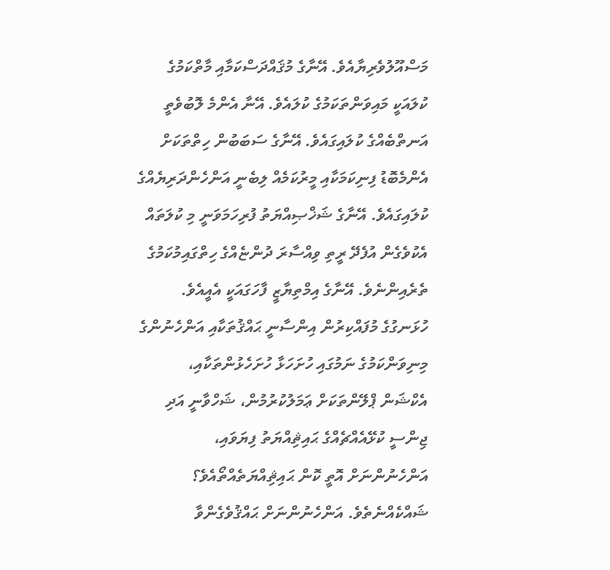މަސްއޫލުވެރިޔާއެވެ. އޭނާގެ މުޤައްދަސްކަމާއި މާތްކަމުގެ ކުލައަކީ މައިވަންތަކަމުގެ ކުލައެވެ. އޭނާ އެންމެ ލޮބުވެތީ އަނތްބެއްގެ ކުލައިގައެވެ. އޭނާގެ ސަބަބުން ހިތްތަކަށް އެންމެބޮޑު ފިނިކަމަކާއި މީރުކަމެއް ލިބެނީ އަންހެންދަރިޔެއްގެ ކުލައިގައެވެ. އޭނާގެ ޝަޚްޞިއްޔަތު ފުރިހަމަވަނީ މި ކުލަތައް އެކުވެގެން އުފެދޭ ރީތި ވިއްސާރަ ދުންޏެއްގެ ހިތްގައިމުކަމުގެ ތެރެއިންނެވެ. އޭނާގެ އިމްތިޔާޒީ ފާހަގައަކީ އެއީއެވެ. ހުޅަނގުގެ މުފައްކިރުން އިންސާނީ ޙައްޤުތަކާއި އަންހެނުންގެ މިނިވަންކަމުގެ ނަމުގައި ހުށަހަޅާ ހުށަހެޅުންތަކާއި، އެކްޝަން ޕްލޭންތަކަށް ޢަމަލުކުރުމުން، ޝަހްވާނީ އަދި ޖިންސީ ކުޅޭއެއްޗެއްގެ ޙައިޘިއްޔަތު ފިޔަވައި، އަންހެނުންނަށް އޮތީ ކޮން ޙައިޘިއްޔަތެއްތޯއެވެ؟
ޝައްކެއްނެތެވެ. އަންހެނުންނަށް ޙައްޤުވެގެންވާ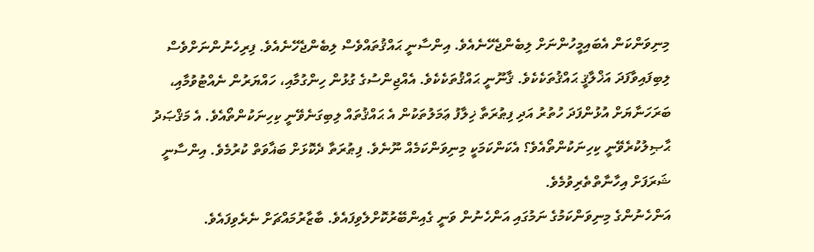މިނިވަންކަން އެބައިމީހުންނަށް ލިބެންޖެހޭނެއެވެ. އިންސާނީ ޙައްޤުތައްވެސް ލިބެންޖެހޭނެއެވެ. ފިރިހެނުންނަށްވެސް ލިބިފައިވާފަދަ އަޚްލާޤީ ޙައްޤުތަކެކެވެ. ޤާނޫނީ ޙައްޤުތަކެކެވެ. އެއްޖިންސުގެ ގުޅުން ހިންގުމާއި، ހައްޔަރުން ނެއްޓުވުމާއި، ބަރަހަނާޔަށް އުޅުންފަދަ ހުތުރު އަދި ފިޠުރަތާ ޚިލާފު ޢަމަލުތަކުން އެ ޙައްޤުތައް ލިބިގަނެވޭނީ ކިހިނަކުންތޯއެވެ. އެ މަޤްޞަދު ޙާޞިލުކުރެވޭނީ ކިހިނަކުންތޯއެވެ؟ އެކަންކަމަކީ މިނިވަންކަމެއް ނޫނެވެ. ފިޠުރަތާ ދެކޮޅަށް ބަޣާވަތް ކުރުމެވެ. އިންސާނީ ޝަރަފަށް އިހާނާތްތެރިވުމެވެ.
އަންހެނުންގެ މިނިވަންކަމުގެ ނަމުގައި އަންހެނުން ވަނީ ގެއިންބޭރުކޮށްލެވިފައެވެ. ބާޒާރުމައްޗަށް ނެރެވިފައެވެ.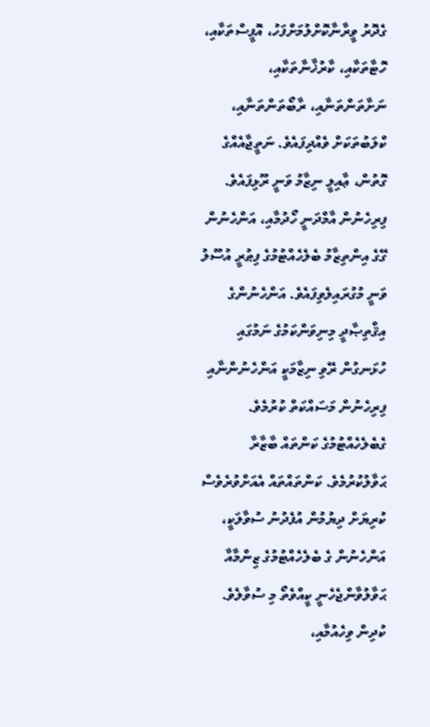ގެދޮރު ވީރާނާކޮށްލުމަށްފަހު، އޮފީސްތަކާއި، ހޮޓާތަކާއި، ކާރުޚާނާތަކާއި، ނަށާތަންތަނާއި، ރާބޯތަންތަނާއި، ކްލަބުތަކަށް ވެއްދިފައެވެ. ނަތީޖާއެއްގެ ގޮތުން، ޢާއިލީ ނިޒާމު ވަނީ ރޫޅިފައެވެ. ފިރިހެނުން އާމްދަނީ ހޯދުމާއި، އަންހެނުން ގޭގެ އިންތިޒާމު ބެލެހެއްޓުމުގެ ފިޠުރީ އުސޫލު ވަނީ މުގުރައިލެވިފައެވެ. އަންހެނުންގެ އިޤްތިޞާދީ މިނިވަންކަމުގެ ނަމުގައި ހުޅަނގުން ރޭވި ނިޒާމަކީ އަންހެނުންނާއި ފިރިހެނުން މަސައްކަތް ކުރުމެވެ. ގެބެލެހެއްޓުމުގެ ކަންތައް ބާޒާރާ ޙަވާލުކުރުމެވެ. ކަންތައްތައް އެއަށްވުރެވެސް ކުރިޔަށް ދިޔުމުން އުފެދުނު ސުވާލަކީ، އަންހެނުން ގެ ބެލެހެއްޓުމުގެ ޒިންމާއާ ޙަވާލުވާންޖެހެނީ ކީއްވެތޯ މި ސުވާލެވެ. ކުދިން ވިހެއުމާއި،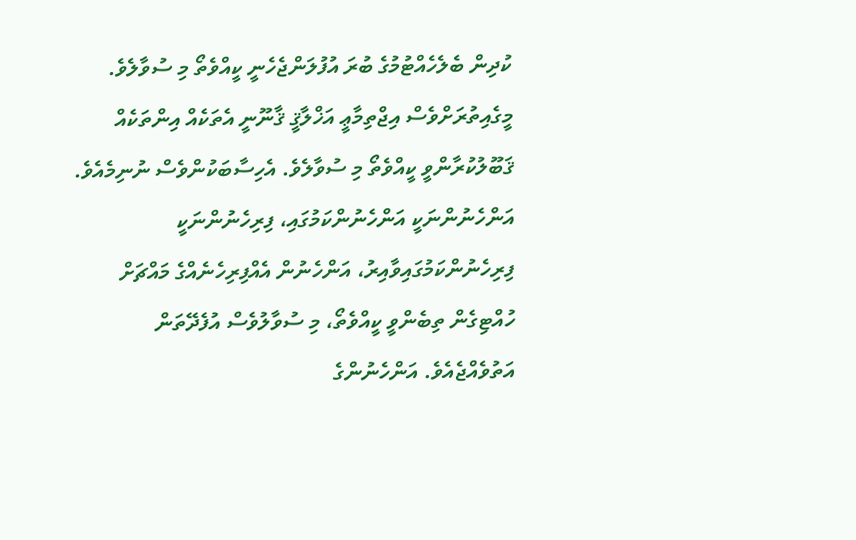ކުދިން ބެލެހެއްޓުމުގެ ބުރަ އުފުލަންޖެހެނީ ކީއްވެތޯ މި ސުވާލެވެ. މީގެއިތުރަށްވެސް އިޖްތިމާޢީ އަޚްލާޤީ ޤާނޫނީ އެތަކެއް އިންތަކެއް ޤަބޫލުކުރާންވީ ކީއްވެތޯ މި ސުވާލެވެ. އެހިސާބަކުންވެސް ނުނިމެއެވެ. އަންހެނުންނަކީ އަންހެނުންކަމުގައި، ފިރިހެނުންނަކީ ފިރިހެނުންކަމުގައިވާއިރު، އަންހެނުން އެއްފިރިހެނެއްގެ މައްޗަށް ހުއްޓިގެން ތިބެންވީ ކީއްވެތޯ، މި ސުވާލުވެސް އުފެދޭތަން އަތުވެއްޖެއެވެ. އަންހެނުންގެ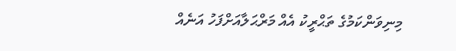މިނިވަންކަމުގެ ތަޙްރީކު އެއް މަރްޙަލާއަށްފަހު އަނެއް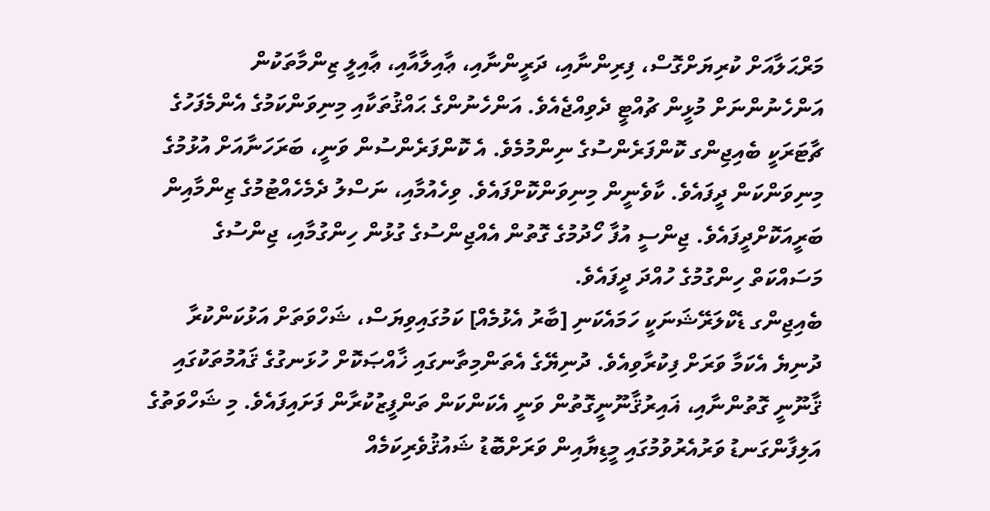މަރްޙަލާއަށް ކުރިޔަށްގޮސް، ފިރިންނާއި، ދަރީންނާއި، ޢާއިލާއާއި، ޢާއިލީ ޒިންމާތަކުން އަންހެނުންނަށް މުޅީން ޗުއްޓީ ދެވިއްޖެއެވެ. އަންހެނުންގެ ޙައްޤުތަކާއި މިނިވަންކަމުގެ އެންމެފަހުގެ ޗާޓަރަކީ ބެއިޖިންގ ކޮންފަރެންސުގެ ނިންމުމެވެ. އެ ކޮންފަރެންސުން ވަނީ، ބަރަހަނާއަށް އުޅުމުގެ މިނިވަންކަން ދީފައެވެ. ކާވެނީން މިނިވަންކޮށްފައެވެ. ވިހެއުމާއި، ނަސްލު ދެމެހެއްޓުމުގެ ޒިންމާއިން ބަރީއަކޮށްދީފައެވެ. ޖިންސީ އުފާ ހޯދުމުގެ ގޮތުން އެއްޖިންސުގެ ގުޅުން ހިންގުމާއި، ޖިންސުގެ މަސައްކަތް ހިންގުމުގެ ހުއްދަ ދީފައެވެ.
ބެއިޖިންގ ޑެކްލަރޭޝަނަކީ ހަމައެކަނި [ބާރު އެޅުމެއް] ކަމުގައިވިޔަސް، ޝަހްވަތަށް އަޅުކަންކުރާ ދުނިޔެ އެކަމާ ވަރަށް ފިކުރާވިއެވެ. ދުނިޔޭގެ އެތަންމިތާނގައި ޚާއްޞަކޮށް ހުޅަނގުގެ ޤައުމުތަކުގައި ޤާނޫނީ ގޮތުންނާއި، ޣައިރުޤާނޫނީގޮތުން ވަނީ އެކަންކަން ތަންފީޒުކުރާން ފަށައިފައެވެ. މި ޝަހްވަތުގެ އަލިފާންގަނޑު ވަރުއެރުވުމުގައި މީޑިޔާއިން ވަރަށްބޮޑު ޝައުޤުވެރިކަމެއް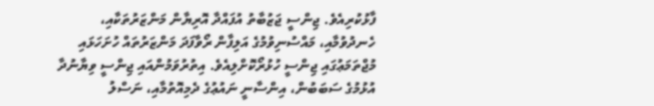ފާޅުކުރިއެވެ. ޖިންސީ ޖަޒުބާތު އުފައްދާ އޮރިޔާން މަންޒަރުތަކާއި، ހެނދުވުމާއި، މައްސުނިވުމުގެ އަލިފާން ރޯވާފަދަ މަންޒަރުތައް ހުށަހަޅައި މުޖްތަމަޢުގައި ޖިންސީ ހުޅުރޯކޮށްލިއެވެ. އިތުރުވަމުންއައި ޖިންސީ ވިޔާނުދާ އުޅުމުގެ ސަބަބުން، އިންސާނީ ނައުޢުގެ ދެމިއޮތުމާއި، ނަސްލު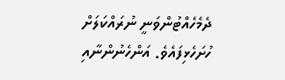ދެމެހެއްޓުންވަނީ ނުރައްކަލަށް ހުށަހެޅިފައެވެ. އަންހެނުންނާއި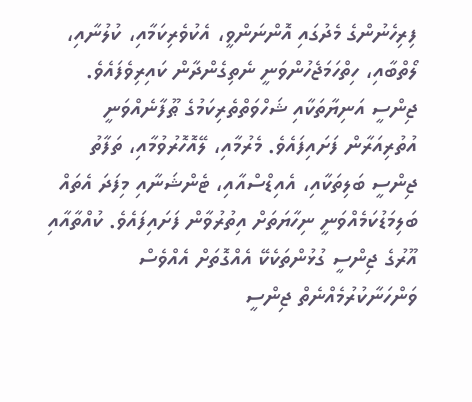ފިރިހެނުންގެ މެދުގައި އޮންނަންވީ، އެކުވެރިކަމާއި، ކުލުނާއި، ލޯތްބާއި، ހިތްހަމަޖެހުންވަނީ ނެތިގެންދާން ކައިރިވެފައެވެ. ޖިންސީ އަނިޔާތަކާއި ޝަހްވަތްތެރިކަމުގެ ޠޫފާނެއްވަނީ އުތުރިއަރާން ފަށައިފައެވެ. މެރުމާއި، ލޭއޮހޮރުވުމާއި، ތަފާތު ޖިންސީ ބަލިތަކާއި، އެއިޑްސްއާއި، ޓެންޝަނާއި މިފަދަ އެތައް ބަލިމަޑުކަމެއްވަނީ ނިހާޔަތަށް އިތުރުވާން ފަށައިފައެވެ. ކުއްތާއާއި އޫރުގެ ޖިންސީ ގުޅުންތަކެކޭ އެއްގޮތަށް އެއްވެސް ވަންހަނާކުރުމެއްނެތް ޖިންސީ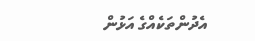އެދުންތަކެއްގެ އަޅުން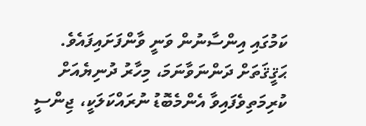ކަމުގައި އިންސާނުން ވަނީ ވާންފަށައިފައެވެ. ޙަޤީޤަތަށް ދަންނަވާނަމަ، މިހާރު ދުނިޔެއަށް ކުރިމަތިވެފައިވާ އެންމެބޮޑު ނުރައްކަލަކީ، ޖިންސީ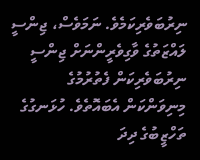ނިރުބަވެރިކަމެވެ. ނަމަވެސް، ޖިންސީ ލައްޒަތުގެ ވާގިވެރީންނަށް ޖިންސީ ނިރުބަވެރިކަން ފެތުރުމުގެ މިނިވަންކަން އެބައޮތެވެ. ހުޅަނގުގެ ތަހްޒީބުގެ ދިދަ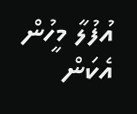އުފުލާ މީހުން އެކަން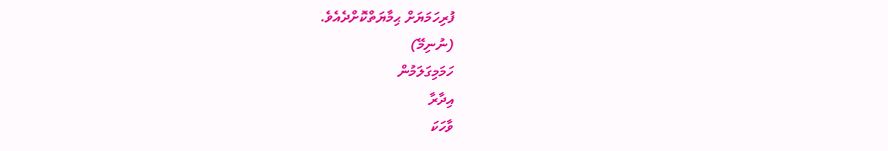ފުރިހަމަޔަށް ޙިމާޔަތްކޮށްދެއެވެ.
(ނުނިމޭ)
ހަމަމިގަލަމުން
އިދާރާ
ވާހަކަ